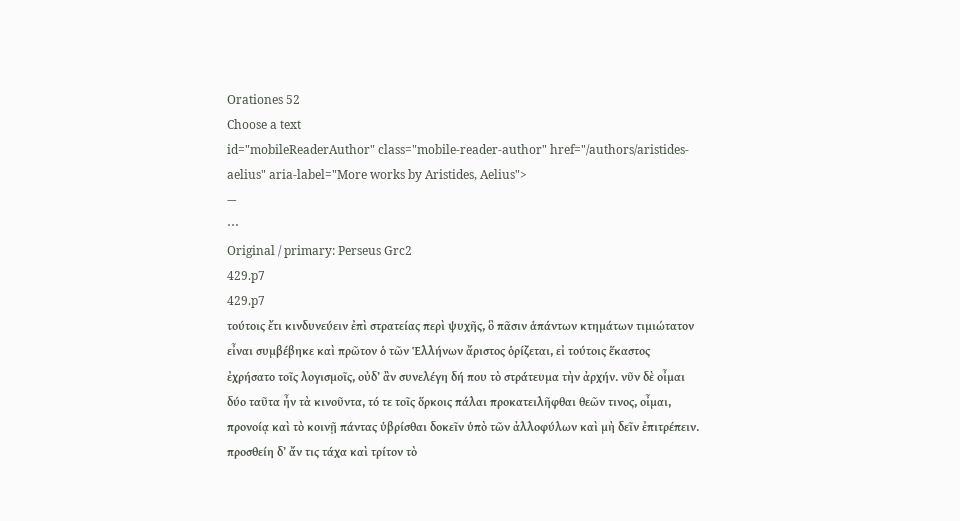Orationes 52
Choose a text
id="mobileReaderAuthor" class="mobile-reader-author" href="/authors/aristides-aelius" aria-label="More works by Aristides, Aelius">
—
⋯
Original / primary: Perseus Grc2
429.p7
429.p7
τούτοις ἔτι κινδυνεύειν ἐπὶ στρατείας περὶ ψυχῆς, ὃ πᾶσιν ἁπάντων κτημάτων τιμιώτατον εἶναι συμβέβηκε καὶ πρῶτον ὁ τῶν Ἑλλήνων ἄριστος ὁρίζεται, εἰ τούτοις ἕκαστος ἐχρήσατο τοῖς λογισμοῖς, οὐδʼ ἂν συνελέγη δή που τὸ στράτευμα τὴν ἀρχήν. νῦν δὲ οἶμαι δύο ταῦτα ἦν τὰ κινοῦντα, τό τε τοῖς ὅρκοις πάλαι προκατειλῆφθαι θεῶν τινος, οἶμαι, προνοίᾳ καὶ τὸ κοινῇ πάντας ὑβρίσθαι δοκεῖν ὑπὸ τῶν ἀλλοφύλων καὶ μὴ δεῖν ἐπιτρέπειν. προσθείη δʼ ἄν τις τάχα καὶ τρίτον τὸ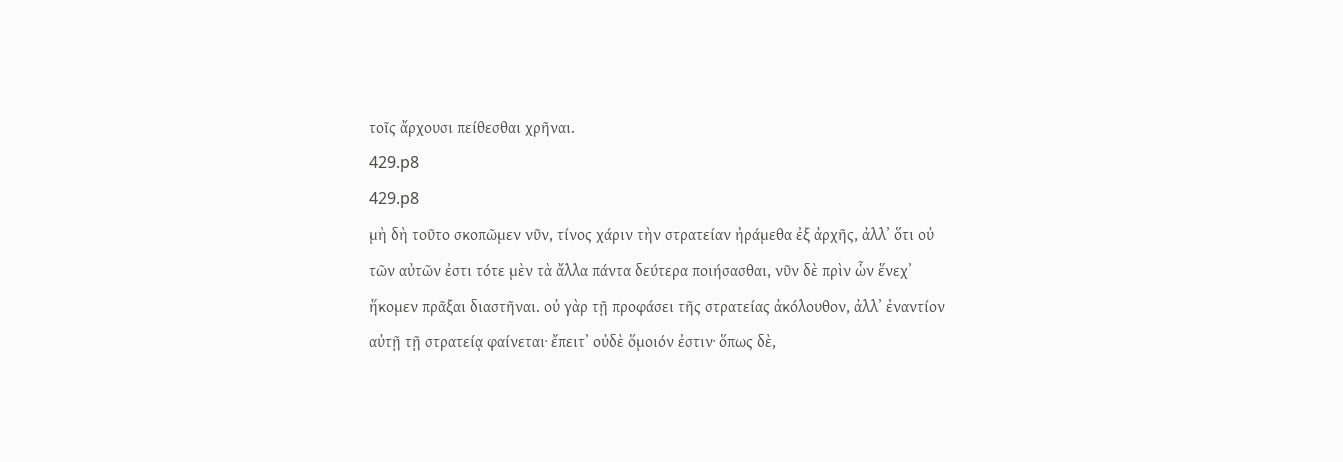τοῖς ἄρχουσι πείθεσθαι χρῆναι.
429.p8
429.p8
μὴ δὴ τοῦτο σκοπῶμεν νῦν, τίνος χάριν τὴν στρατείαν ἠράμεθα ἐξ ἀρχῆς, ἀλλʼ ὅτι οὐ τῶν αὐτῶν ἐστι τότε μὲν τὰ ἄλλα πάντα δεύτερα ποιήσασθαι, νῦν δὲ πρὶν ὧν ἕνεχʼ ἥκομεν πρᾶξαι διαστῆναι. οὐ γὰρ τῇ προφάσει τῆς στρατείας ἀκόλουθον, ἀλλʼ ἐναντίον αὐτῇ τῇ στρατείᾳ φαίνεται· ἔπειτʼ οὐδὲ ὅμοιόν ἐστιν· ὅπως δὲ,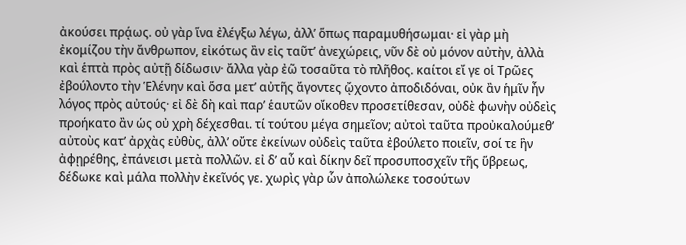ἀκούσει πρᾴως. οὐ γὰρ ἵνα ἐλέγξω λέγω, ἀλλʼ ὅπως παραμυθήσωμαι· εἰ γὰρ μὴ ἐκομίζου τὴν ἄνθρωπον, εἰκότως ἂν εἰς ταῦτʼ ἀνεχώρεις, νῦν δὲ οὐ μόνον αὐτὴν, ἀλλὰ καὶ ἑπτὰ πρὸς αὐτῇ δίδωσιν· ἄλλα γὰρ ἐῶ τοσαῦτα τὸ πλῆθος. καίτοι εἴ γε οἱ Τρῶες ἐβούλοντο τὴν Ἑλένην καὶ ὅσα μετʼ αὐτῆς ἄγοντες ᾤχοντο ἀποδιδόναι, οὐκ ἂν ἡμῖν ἦν λόγος πρὸς αὐτούς· εἰ δὲ δὴ καὶ παρʼ ἑαυτῶν οἴκοθεν προσετίθεσαν, οὐδὲ φωνὴν οὐδεὶς προήκατο ἂν ὡς οὐ χρὴ δέχεσθαι. τί τούτου μέγα σημεῖον; αὐτοὶ ταῦτα προὐκαλούμεθʼ αὐτοὺς κατʼ ἀρχὰς εὐθὺς, ἀλλʼ οὔτε ἐκείνων οὐδεὶς ταῦτα ἐβούλετο ποιεῖν, σοί τε ἣν ἀφῃρέθης, ἐπάνεισι μετὰ πολλῶν. εἰ δʼ αὖ καὶ δίκην δεῖ προσυποσχεῖν τῆς ὕβρεως, δέδωκε καὶ μάλα πολλὴν ἐκεῖνός γε. χωρὶς γὰρ ὧν ἀπολώλεκε τοσούτων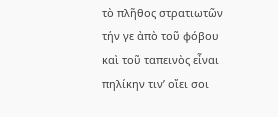τὸ πλῆθος στρατιωτῶν τήν γε ἀπὸ τοῦ φόβου καὶ τοῦ ταπεινὸς εἶναι πηλίκην τινʼ οἴει σοι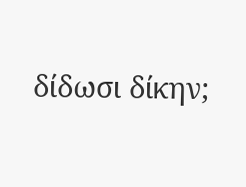δίδωσι δίκην;